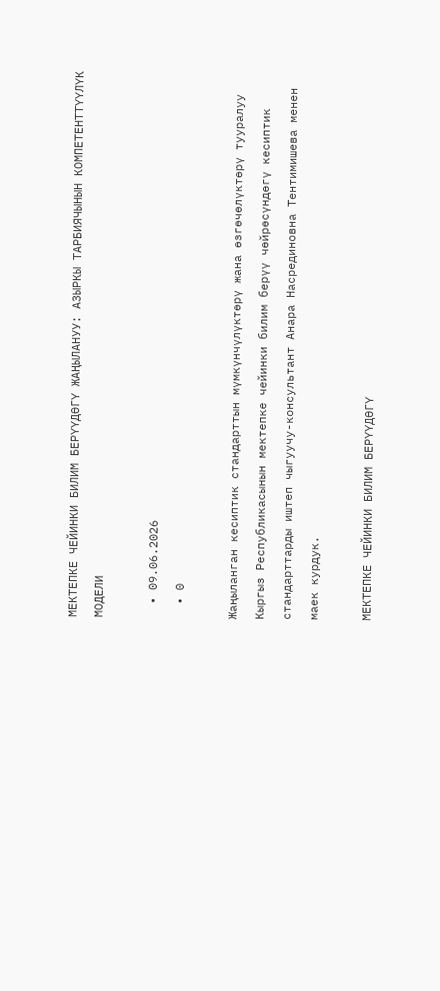МЕКТЕПКЕ ЧЕЙИНКИ БИЛИМ БЕРҮҮДӨГҮ ЖАҢЫЛАНУУ: АЗЫРКЫ ТАРБИЯЧЫНЫН КОМПЕТЕНТТҮҮЛҮК МОДЕЛИ

  • 09.06.2026
  • 0

Жаңыланган кесиптик стандарттын мүмкүнчүлүктөрү жана өзгөчөлүктөрү тууралуу Кыргыз Республикасынын мектепке чейинки билим берүү чөйрөсүндөгү кесиптик стандарттарды иштеп чыгуучу-консультант Анара Насрединовна Тентимишева менен маек курдук.

МЕКТЕПКЕ ЧЕЙИНКИ БИЛИМ БЕРҮҮДӨГҮ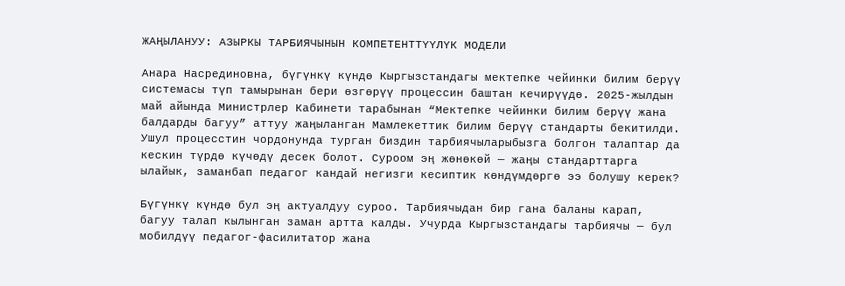ЖАҢЫЛАНУУ: АЗЫРКЫ ТАРБИЯЧЫНЫН КОМПЕТЕНТТҮҮЛҮК МОДЕЛИ

Анара Насрединовна, бүгүнкү күндө Кыргызстандагы мектепке чейинки билим берүү системасы түп тамырынан бери өзгөрүү процессин баштан кечирүүдө. 2025-жылдын май айында Министрлер Кабинети тарабынан “Мектепке чейинки билим берүү жана балдарды багуу” аттуу жаңыланган Мамлекеттик билим берүү стандарты бекитилди. Ушул процесстин чордонунда турган биздин тарбиячыларыбызга болгон талаптар да кескин түрдө күчөдү десек болот. Суроом эң жөнөкөй — жаңы стандарттарга ылайык, заманбап педагог кандай негизги кесиптик көндүмдөргө ээ болушу керек?

Бүгүнкү күндө бул эң актуалдуу суроо. Тарбиячыдан бир гана баланы карап, багуу талап кылынган заман артта калды. Учурда Кыргызстандагы тарбиячы — бул мобилдүү педагог-фасилитатор жана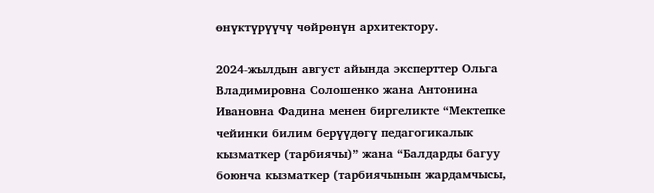өнүктүрүүчү чөйрөнүн архитектору.

2024-жылдын август айында эксперттер Ольга Владимировна Солошенко жана Антонина Ивановна Фадина менен биргеликте “Мектепке чейинки билим берүүдөгү педагогикалык кызматкер (тарбиячы)” жана “Балдарды багуу боюнча кызматкер (тарбиячынын жардамчысы,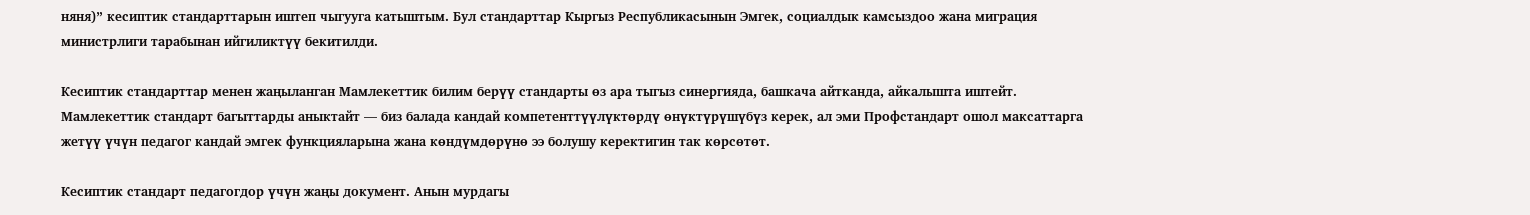няня)” кесиптик стандарттарын иштеп чыгууга катыштым. Бул стандарттар Кыргыз Республикасынын Эмгек, социалдык камсыздоо жана миграция министрлиги тарабынан ийгиликтүү бекитилди.

Кесиптик стандарттар менен жаңыланган Мамлекеттик билим берүү стандарты өз ара тыгыз синергияда, башкача айтканда, айкалышта иштейт. Мамлекеттик стандарт багыттарды аныктайт — биз балада кандай компетенттүүлүктөрдү өнүктүрүшүбүз керек, ал эми Профстандарт ошол максаттарга жетүү үчүн педагог кандай эмгек функцияларына жана көндүмдөрүнө ээ болушу керектигин так көрсөтөт.

Кесиптик стандарт педагогдор үчүн жаңы документ. Анын мурдагы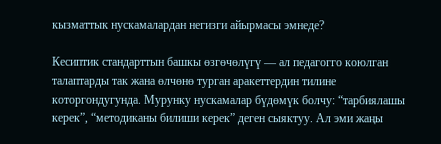кызматтык нускамалардан негизги айырмасы эмнеде?

Кесиптик стандарттын башкы өзгөчөлүгү — ал педагогго коюлган талаптарды так жана өлчөнө турган аракеттердин тилине которгондугунда. Мурунку нускамалар бүдөмүк болчу: “тарбиялашы керек”, “методиканы билиши керек” деген сыяктуу. Ал эми жаңы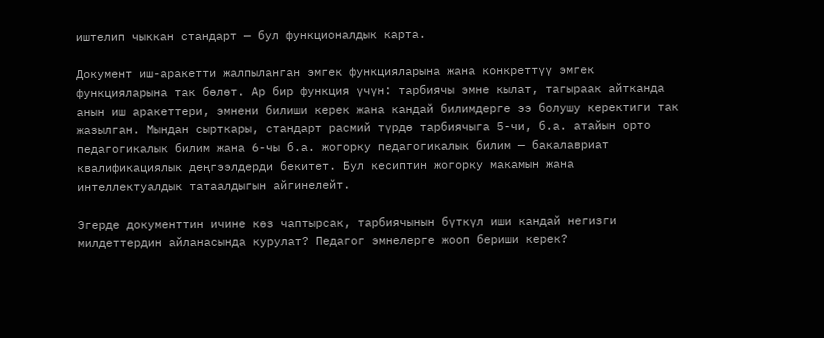иштелип чыккан стандарт — бул функционалдык карта.

Документ иш-аракетти жалпыланган эмгек функцияларына жана конкреттүү эмгек функцияларына так бөлөт. Ар бир функция үчүн: тарбиячы эмне кылат, тагыраак айтканда анын иш аракеттери, эмнени билиши керек жана кандай билимдерге ээ болушу керектиги так жазылган. Мындан сырткары, стандарт расмий түрдө тарбиячыга 5-чи, б.а. атайын орто педагогикалык билим жана 6-чы б.а. жогорку педагогикалык билим — бакалавриат квалификациялык деңгээлдерди бекитет. Бул кесиптин жогорку макамын жана интеллектуалдык татаалдыгын айгинелейт.

Эгерде документтин ичине көз чаптырсак, тарбиячынын бүткүл иши кандай негизги милдеттердин айланасында курулат? Педагог эмнелерге жооп бериши керек?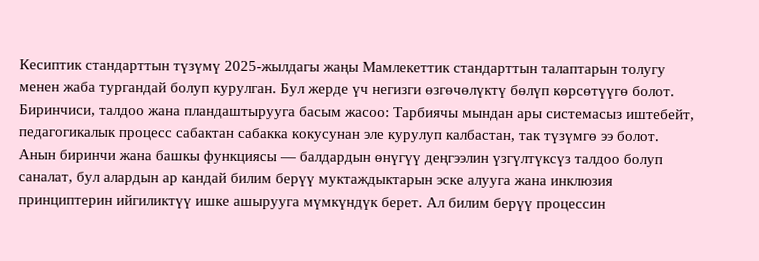Кесиптик стандарттын түзүмү 2025-жылдагы жаңы Мамлекеттик стандарттын талаптарын толугу менен жаба тургандай болуп курулган. Бул жерде үч негизги өзгөчөлүктү бөлүп көрсөтүүгө болот. Биринчиси, талдоо жана пландаштырууга басым жасоо: Тарбиячы мындан ары системасыз иштебейт, педагогикалык процесс сабактан сабакка кокусунан эле курулуп калбастан, так түзүмгө ээ болот. Анын биринчи жана башкы функциясы — балдардын өнүгүү деңгээлин үзгүлтүксүз талдоо болуп саналат, бул алардын ар кандай билим берүү муктаждыктарын эске алууга жана инклюзия принциптерин ийгиликтүү ишке ашырууга мүмкүндүк берет. Ал билим берүү процессин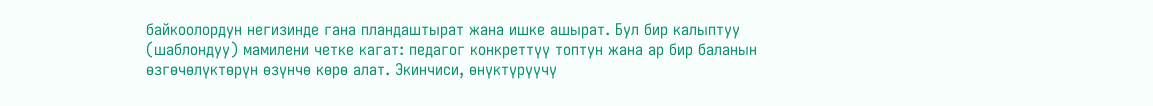байкоолордун негизинде гана пландаштырат жана ишке ашырат. Бул бир калыптуу (шаблондуу) мамилени четке кагат: педагог конкреттүү топтун жана ар бир баланын өзгөчөлүктөрүн өзүнчө көрө алат. Экинчиси, өнүктүрүүчү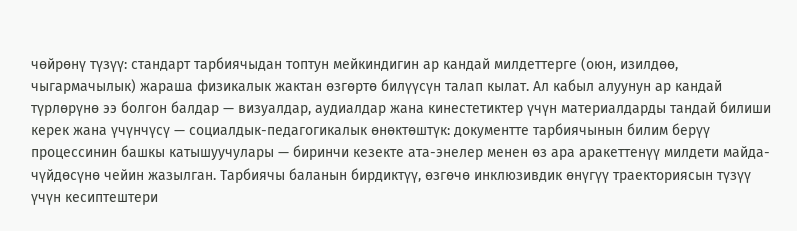чөйрөнү түзүү: стандарт тарбиячыдан топтун мейкиндигин ар кандай милдеттерге (оюн, изилдөө, чыгармачылык) жараша физикалык жактан өзгөртө билүүсүн талап кылат. Ал кабыл алуунун ар кандай түрлөрүнө ээ болгон балдар — визуалдар, аудиалдар жана кинестетиктер үчүн материалдарды тандай билиши керек жана үчүнчүсү — социалдык-педагогикалык өнөктөштүк: документте тарбиячынын билим берүү процессинин башкы катышуучулары — биринчи кезекте ата-энелер менен өз ара аракеттенүү милдети майда-чүйдөсүнө чейин жазылган. Тарбиячы баланын бирдиктүү, өзгөчө инклюзивдик өнүгүү траекториясын түзүү үчүн кесиптештери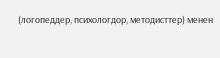(логопеддер, психологдор, методисттер) менен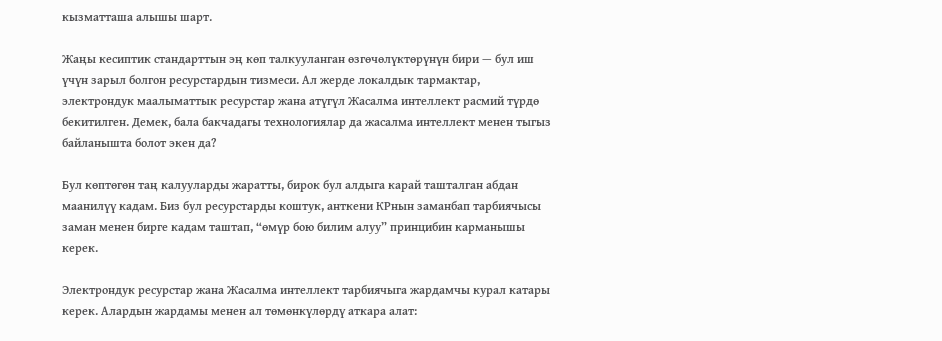кызматташа алышы шарт.

Жаңы кесиптик стандарттын эң көп талкууланган өзгөчөлүктөрүнүн бири — бул иш үчүн зарыл болгон ресурстардын тизмеси. Ал жерде локалдык тармактар, электрондук маалыматтык ресурстар жана атүгүл Жасалма интеллект расмий түрдө бекитилген. Демек, бала бакчадагы технологиялар да жасалма интеллект менен тыгыз байланышта болот экен да?

Бул көптөгөн таң калууларды жаратты, бирок бул алдыга карай ташталган абдан маанилүү кадам. Биз бул ресурстарды коштук, анткени КРнын заманбап тарбиячысы заман менен бирге кадам таштап, “өмүр бою билим алуу” принцибин карманышы керек.

Электрондук ресурстар жана Жасалма интеллект тарбиячыга жардамчы курал катары керек. Алардын жардамы менен ал төмөнкүлөрдү аткара алат: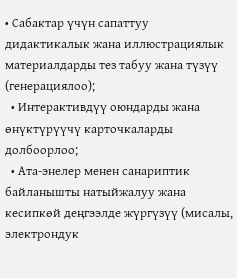• Сабактар үчүн сапаттуу дидактикалык жана иллюстрациялык материалдарды тез табуу жана түзүү (генерациялоо);
  • Интерактивдүү оюндарды жана өнүктүрүүчү карточкаларды долбоорлоо;
  • Ата-энелер менен санариптик байланышты натыйжалуу жана кесипкөй деңгээлде жүргүзүү (мисалы, электрондук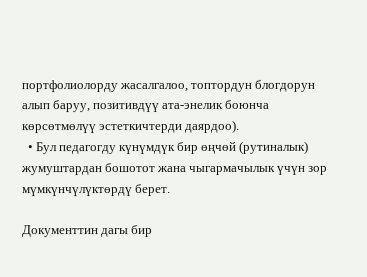портфолиолорду жасалгалоо, топтордун блогдорун алып баруу, позитивдүү ата-энелик боюнча көрсөтмөлүү эстеткичтерди даярдоо).
  • Бул педагогду күнүмдүк бир өңчөй (рутиналык) жумуштардан бошотот жана чыгармачылык үчүн зор мүмкүнчүлүктөрдү берет.

Документтин дагы бир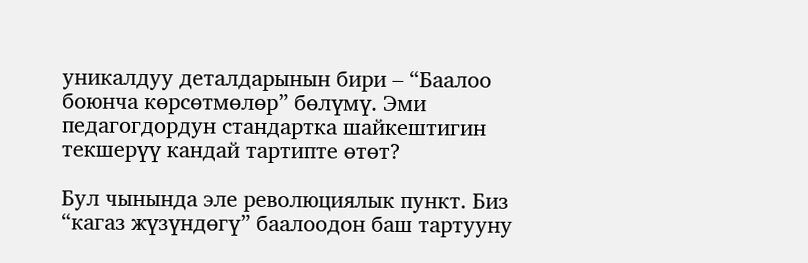уникалдуу деталдарынын бири – “Баалоо боюнча көрсөтмөлөр” бөлүмү. Эми педагогдордун стандартка шайкештигин текшерүү кандай тартипте өтөт?

Бул чынында эле революциялык пункт. Биз “кагаз жүзүндөгү” баалоодон баш тартууну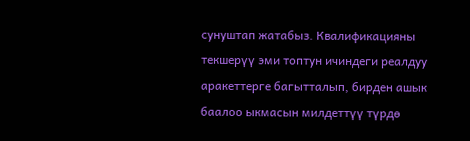сунуштап жатабыз. Квалификацияны текшерүү эми топтун ичиндеги реалдуу аракеттерге багытталып, бирден ашык баалоо ыкмасын милдеттүү түрдө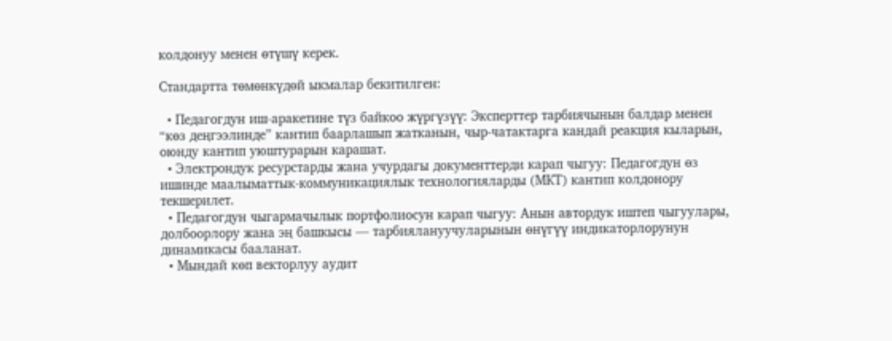колдонуу менен өтүшү керек.

Стандартта төмөнкүдөй ыкмалар бекитилген:

  • Педагогдун иш-аракетине түз байкоо жүргүзүү: Эксперттер тарбиячынын балдар менен “көз деңгээлинде” кантип баарлашып жатканын, чыр-чатактарга кандай реакция кыларын, оюнду кантип уюштурарын карашат.
  • Электрондук ресурстарды жана учурдагы документтерди карап чыгуу: Педагогдун өз ишинде маалыматтык-коммуникациялык технологияларды (МКТ) кантип колдонору текшерилет.
  • Педагогдун чыгармачылык портфолиосун карап чыгуу: Анын автордук иштеп чыгуулары, долбоорлору жана эң башкысы — тарбиялануучуларынын өнүгүү индикаторлорунун динамикасы бааланат.
  • Мындай көп векторлуу аудит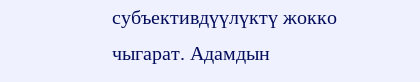субъективдүүлүктү жокко чыгарат. Адамдын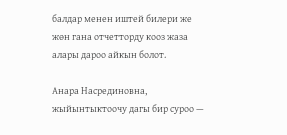балдар менен иштей билери же жөн гана отчетторду кооз жаза алары дароо айкын болот.

Анара Насрединовна, жыйынтыктоочу дагы бир суроо —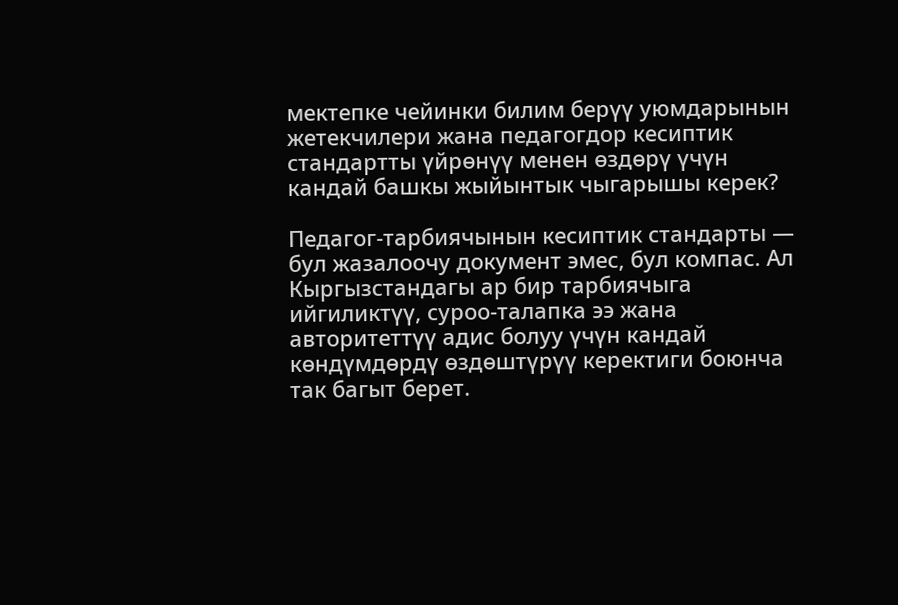мектепке чейинки билим берүү уюмдарынын жетекчилери жана педагогдор кесиптик стандартты үйрөнүү менен өздөрү үчүн кандай башкы жыйынтык чыгарышы керек?

Педагог-тарбиячынын кесиптик стандарты — бул жазалоочу документ эмес, бул компас. Ал Кыргызстандагы ар бир тарбиячыга ийгиликтүү, суроо-талапка ээ жана авторитеттүү адис болуу үчүн кандай көндүмдөрдү өздөштүрүү керектиги боюнча так багыт берет.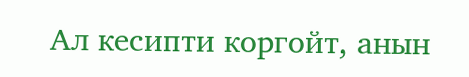Ал кесипти коргойт, анын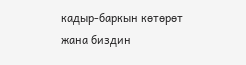кадыр-баркын көтөрөт жана биздин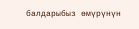балдарыбыз өмүрүнүн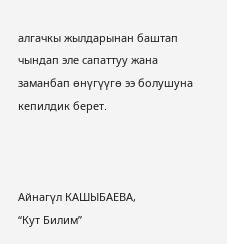алгачкы жылдарынан баштап чындап эле сапаттуу жана заманбап өнүгүүгө ээ болушуна кепилдик берет.



Айнагүл КАШЫБАЕВА,
“Кут Билим”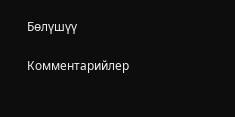Бөлүшүү

Комментарийлер